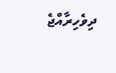ދިވެހިރާއްޖެ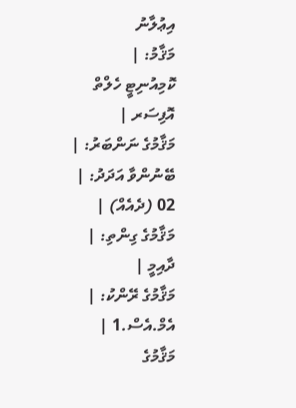އިޢުލާނު
މަޤާމު: |
ކޮމިއުނިޓީ ހެލްތް އޮފިސަރ |
މަޤާމުގެ ނަންބަރު: |
ބޭނުންވާ އަދަދު: |
02 (ދެއެއް) |
މަޤާމުގެ ގިންތި: |
ދާއިމީ |
މަޤާމުގެ ރޭންކު: |
އެމް.އެސް.1 |
މަޤާމުގެ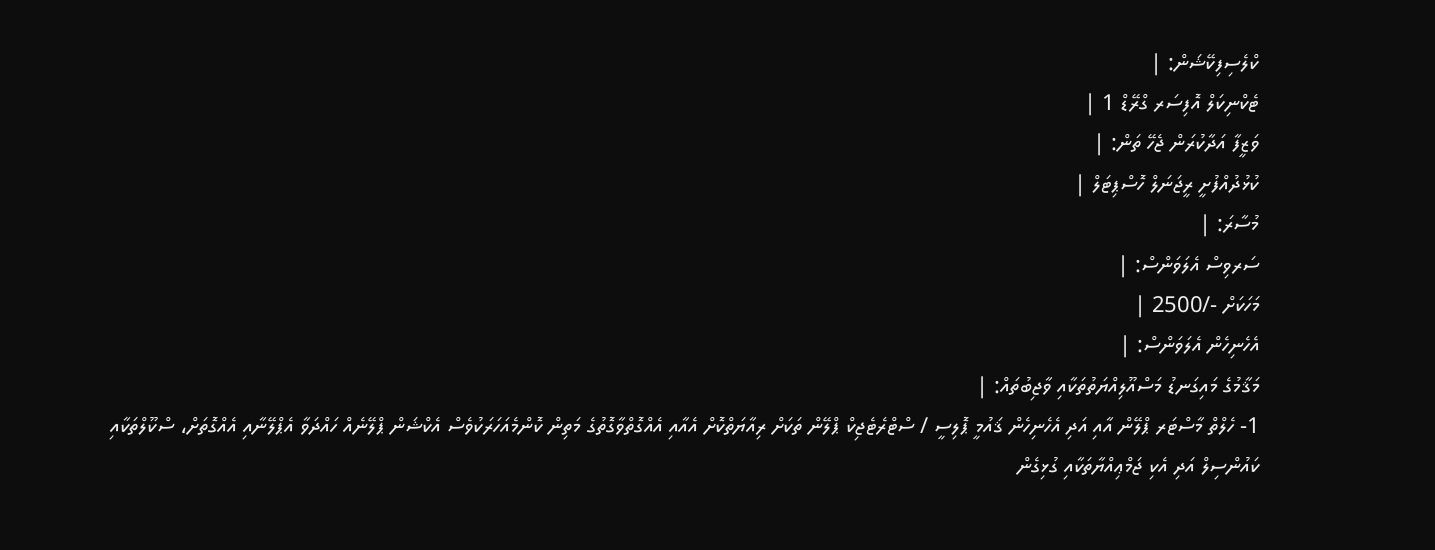ކްލެސިފިކޭޝަން: |
ޓެކްނިކަލް އޮފިސަރ ގްރޭޑް 1 |
ވަޒީފާ އަދާކުރަން ޖެހޭ ތަން: |
ކުޅުދުއްފުށީ ރީޖަނަލް ހޮސްޕިޓަލް |
މުސާރަ: |
ސަރވިސް އެލަވަންސް: |
މަހަކަށް -/2500 |
އެހެނިހެން އެލަވަންސް: |
މަޤާމުގެ މައިގަނޑު މަސްއޫލިއްޔަތުތަކާއި ވާޖިބުތައް: |
1- ހެލްތް މާސްޓަރ ޕްލޭން އާއި އަދި އެހެނިހެން ޤައުމީ ޕޮލިސީ / ސްޓްރެޓެޖިކް ޕްލޭން ތަކަށް ރިއާޔަތްކޮށް އެއާއި އެއްގޮތްވާގޮތުގެ މަތިން ކޮންމެއަހަރަކުވެސް އެކްޝަން ޕްލޭނެއް ހައްދަވާ އެޕްލޭނާއި އެއްގޮތަށް، ސްކޫލްތަކާއި ކައުންސިލް އަދި އެކި ޖަމްޢިއްޔާތަކާއި ގުޅިގެން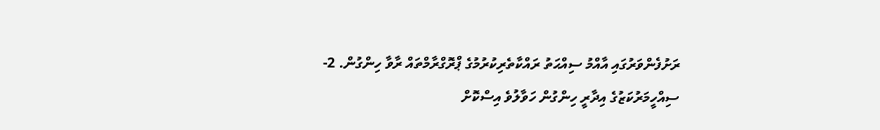ރަށުފެންވަރުގައި އާއްމު ސިއްޙަތު ރައްކާތެރިކުރުމުގެ ޕްރޮގްރާމްތައް ރާވާ ހިންގުން. 2- ސިއްހީމަރުކަޒުގެ އިދާރީ ހިންގުން ހަވާލުވެ އިސްކޮށް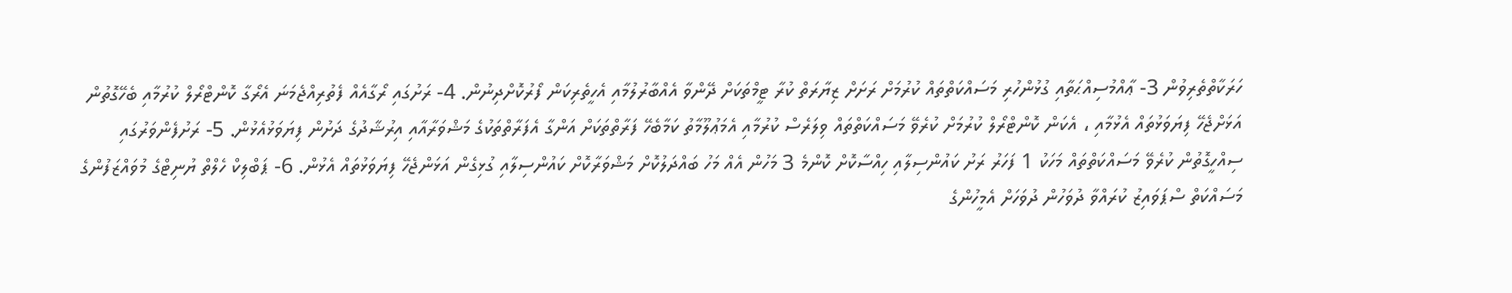ހަރަކާތްތެރިވުން 3- ޢާއްމުސިއްޙަތާއި ގުޅުންހުރި މަސައްކަތްތައް ކުރުމަށް ރަށަށް ޒިޔާރަތް ކުރާ ޓީމްތަކަށް ދޭންވާ އެއްބާރުލުމާއި އެހީތެރިކަން ފޯރުކޮށްދިނުން. 4- ރަށުގައި ރޯގާއެއް ފެތުރިއްޖެމަނަ އެރޯގާ ކޮންޓްރޯލް ކުރުމާއި ބެހޭގޮތުން އަޅަށްޖެހޭ ފިޔަވަޅުތައް އެޅުމާއި ، އެކަން ކޮންޓްރޯލް ކުރުމަށް ކުރެވޭ މަސައްކަތްތައް ވިލަރެސް ކުރުމާއި އެމަޢުލޫމާތު ކަމާބެހޭ ފަރާތްތަކަށް އަންގާ އެފަރާތްތަކުގެ މަޝްވަރާއާއި އިރުޝާދުގެ ދަށުން ފިޔަވަޅުއެޅުން. 5- ރަށުފެންވަރުގައި ސިއްހީގޮތުން ކުރެވޭ މަސައްކަތްތައް މަހަކު 1 ފަހަރު ރަށު ކައުންސިލާއި ހިއްސާކޮށް ކޮންމެ 3 މަހުން އެއް މަހު ބައްދަލުކޮށް މަޝްވަރާކޮށް ކައުންސިލާއި ގުޅިގެން އަޅަންޖެހޭ ފިޔަވަޅުތައް އެޅުން. 6- ޕަބްލިކް ހެލްތް ޔުނިޓްގެ މުވައްޒަފުންގެ މަސައްކަތް ސްޕަވައިޒު ކުރައްވާ ދުވަހުން ދުވަހަށް އެމީހުންގެ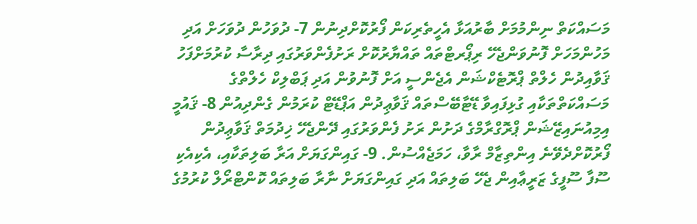މަސައްކަތް ނިންމުމަށް ބާރުއަޅާ އެހީތެރިކަން ފޯރުކޮށްދިނުން 7- ދުވަހުން ދުވަހަށް އަދި މަހުންމަހަށް ފޮނުވަންޖެހޭ ރިޕޯރޓްތައް ތައްޔާރުކޮށް ރަށުފެންވަރުގައި ދިރާސާ ކުރުމަށްފަހު ޤަވާއިދުން ހެލްތް ޕްރޮޓެކްޝަން އެޖެންސީ އަށް ފޮނުވުން އަދި ޕަބްލިކް ހެލްތްގެ މަސައްކަތްތަކާއި ގުޅިފައިވާ ޑޭޓާބޭސްތައް ޤަވާޢިދުން އަޕްޑޭޓް ކުރަމުން ގެންދިއުން 8- ޤައުމީ އިމިއުނައިޒޭޝަން ޕްރޮގްރާމްގެ ދަށުން ރަށު ފެންވަރުގައި ދޭންޖެހޭ ޚިދުމަތް ޤަވާޢިދުން ފޯރުކޮށްދެވޭނެ އިންތިޒާމް ރާވާ، ހަމަޖެއްސުން. 9- ގައިންގަޔަށް އަރާ ބަލިތަކާއި، އެކިއެކި ސޫފާ ސޫފީގެ ޒަރީޢާއިން ޖެހޭ ބަލިތައް އަދި ގައިންގަޔަށް ނާރާ ބަލިތައް ކޮންޓްރޯލް ކުރުމުގެ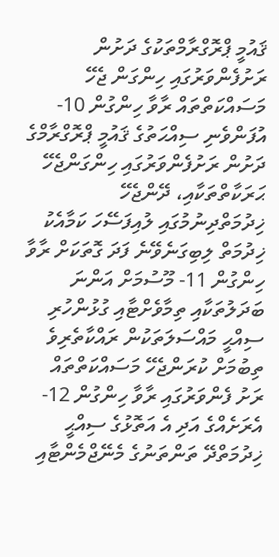ޤައުމީ ޕްރޮގްރާމްތަކުގެ ދަށުން ރަށުފެންވަރުގައި ހިންގަން ޖެހޭ މަސައްކަތްތައް ރާވާ ހިންގުން 10- އުފަންވެނި ސިއްޙަތުގެ ޤައުމީ ޕްރޮގްރާމްގެ ދަށުން ރަށުފެންވަރުގައި ހިންގަންޖެހޭ ޙަރަކާތްތަކާއި، ދޭންޖެހޭ ޚިދުމަތްދިނުމުގައި ލުއިފަސޭހަ ކަމާއެކު ޚިދުމަތް ލިބިގަނެވޭނެ ފަދަ ގޮތަކަށް ރާވާ ހިންގުން 11- މޫސުމަށް އަންނަ ބަދަލުތަކާއި ތިމާވެށްޓާއި ގުޅުންހުރި ސިއްޙީ މައްސަލަތަކުން ރައްކާތެރިވެ ތިބުމަށް ކުރަންޖެހޭ މަސައްކަތްތައް ރަށު ފެންވަރުގައި ރާވާ ހިންގުން 12- އެރަށެއްގެ އަދި އެ އަތޮޅުގެ ސިއްޙީ ޚިދުމަތްދޭ ތަންތަނުގެ މެނޭޖްމެންޓާއި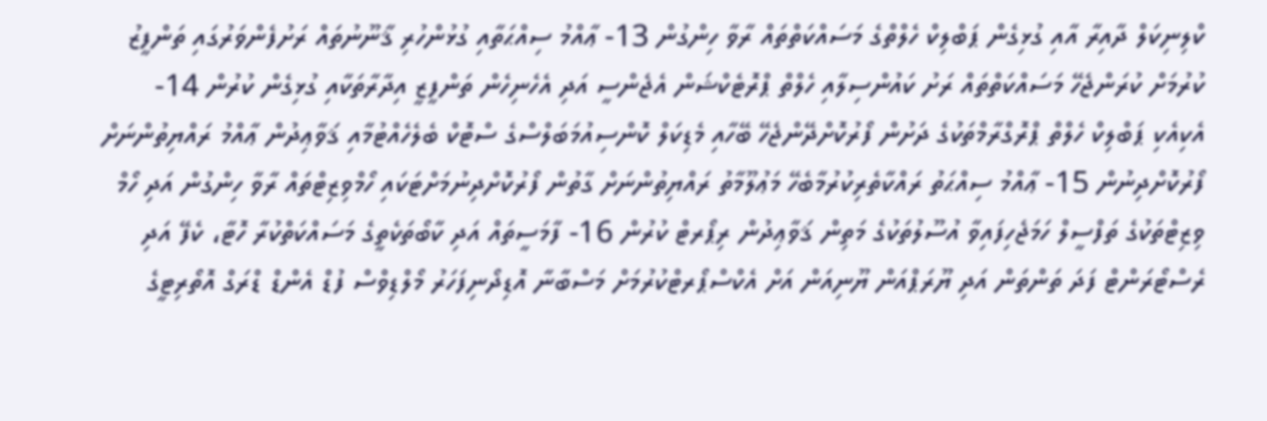ކްލިނިކަލް ދާއިރާ އާއި ގުޅިގެން ޕަބްލިކް ހެލްތްގެ މަސައްކަތްތައް ރާވާ ހިންގުން 13- ޢާއްމު ސިއްޙަތާއި ގުޅުންހުރި ޤާނޫނުތައް ރަށުފެންވަރުގައި ތަންފީޒު ކުރުމަށް ކުރަންޖެހޭ މަސައްކަތްތައް ރަށު ކައުންސިލާއި ހެލްތް ޕްރޮޓެކްޝަން އެޖެންސީ އަދި އެހެނިހެން ތަންފީޒީ އިދާރާތަކާއި ގުޅިގެން ކުރުން 14- އެކިއެކި ޕަބްލިކް ހެލްތް ޕްރޮގްރާމްތަކުގެ ދަށުން ފޯރުކޮށްދޭންޖެހޭ ބޭހާއި މެޑިކަލް ކޮންސިއުމަބަލްސްގެ ސްޓޮކް ބެލެހެއްޓުމާއި ޤަވާޢިދުން ޢާއްމު ރައްޔިތުންނަށް ފޯރުކޮށްދިނުން 15- ޢާއްމު ސިއްޙަތު ރައްކާތެރިކުރުމާބެހޭ މަޢުލޫމާތު ރައްޔިތުންނަށް ގާތުން ފޯރުކޮށްދިނުމަށްޓަކައި ހޯމްވިޒިޓްތައް ރާވާ ހިންގުން އަދި ހޯމް ވިޒިޓްތަކުގެ ތަފްސީލް ހަމަޖެހިފައިވާ އުސޫލުތަކުގެ މަތިން ޤަވާޢިދުން ރިޕޯރޓް ކުރުން 16- ފާމަސީތައް އަދި ކާބޯތަކެތީގެ މަސައްކަތްކުރާ ހޮޓާ، ކެފޭ އަދި ރެސްޓޯރަންޓް ފަދަ ތަންތަން އަދި ޔޫރަޕްއަން ޔޫނިއަން އަށް އެކްސްޕޯރޓްކުރުމަށް މަސްބާނާ އޮޑިދޯނިފަހަރު މޯލްޑިވްސް ފުޑް އެންޑް ޑްރަގް އޮތޯރިޓީގެ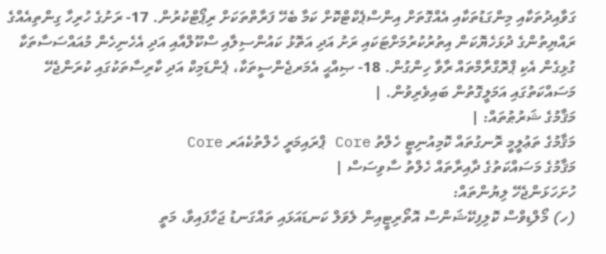ގަވާއިދުތަކާއި މިންގަޑުތަކާއި އެއްގޮތަށް އިންސްޕެކްޓްކޮށް ކަމާ ބެހޭ ފަރާތްތަކަށް ރިޕޯޓްކުރުން. 17- ރަށުގެ ހުރިހާ ގިންތިއެއްގެ ރައްޔިތުންގެ ދުޅަހެޔޮކަން އިތުރުކުރުމަށްޓަކައި ރަށު އަދި އަތޮޅު ކައުންސިލާއި ސްކޫލްއާއި އަދި އެހެނިހެން މުއައްސަސާތަކާ ގުޅިގެން އެކި ޕްރޮގްރާމްތައް ރާވާ ހިންގުން. 18- ޞިއްޙީ އެމަރޖެންސީތަކާ، ޕެންޑަމިކް އަދި ކާރިސާތަކުގައި ކުރަންޖެހޭ މަސައްކަތުގައި އަމަލީގޮތުން ބައިވެރިވުން. |
މަޤާމުގެ ޝަރުޠުތައް: |
މަޤާމުގެ ތަޢުލީމީ ރޮނގުތައް ކޮމިއުނިޓީ ހެލްތު Core ޕްރައިމަރީ ހެލްތުކެއަރ Core
މަޤާމުގެ މަސައްކަތުގެ ދާއިރާތައް ހެލްތު ސާވިސަސް |
ހުށަހަޅަންޖެހޭ ލިޔުންތައް:
(ހ) މޯލްޑިވްސް ކޮލިފިކޭޝަންސް އޮތޯރިޓީއިން ލެވަލް ކަނޑައަޅައި ތައްގަނޑު ޖަހާފައިވާ، މަތީ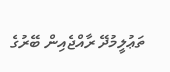ތަޢުލީމުދޭ ރާއްޖެއިން ބޭރުގެ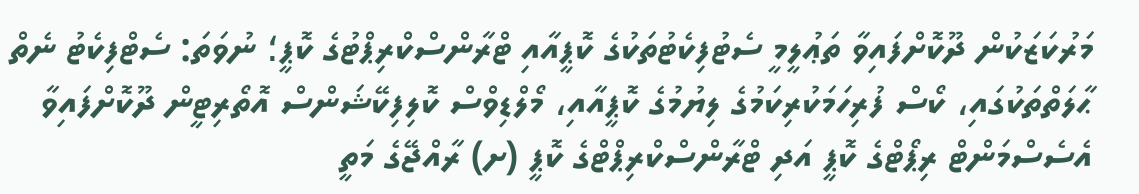މަރުކަޒަކުން ދޫކޮށްފައިވާ ތަޢުލީމީ ސެޓުފިކެޓުތަކުގެ ކޮޕީއާއި ޓްރާންސްކްރިޕްޓުގެ ކޮޕީ؛ ނުވަތަ: ސެޓްފިކެޓު ނެތް ޙާލަތްތަކުގައި، ކޯސް ފުރިހަމަކުރިކަމުގެ ލިޔުމުގެ ކޮޕީއާއި، މޯލްޑިވްސް ކޮލިފިކޭޝަންސް އޮތޯރިޓީން ދޫކޮށްފައިވާ އެސެސްމަންޓް ރިޕޯޓްގެ ކޮޕީ އަދި ޓްރާންސްކްރިޕްޓްގެ ކޮޕީ (ށ) ރާއްޖޭގެ މަތީ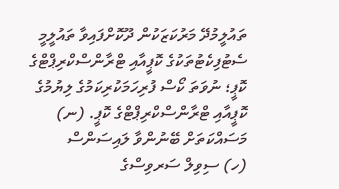ތައުލީމުދޭ މަރުކަޒަކުން ދޫކޮށްފައިވާ ތައުލީމީ ސެޓުފިކެޓުތަކުގެ ކޮޕީއާއި ޓްރާންސްކްރިޕްޓްގެ ކޮޕީ؛ ނުވަތަ ކޯސް ފުރިހަމަކުރިކަމުގެ ލިޔުމުގެ ކޮޕީއާއި ޓްރާންސްކްރިޕްޓްގެ ކޮޕީ. (ނ) މަސައްކަތަށް ބޭނުންވާ ލައިސަންސް
(ހ) ސިވިލް ސަރވިސްގެ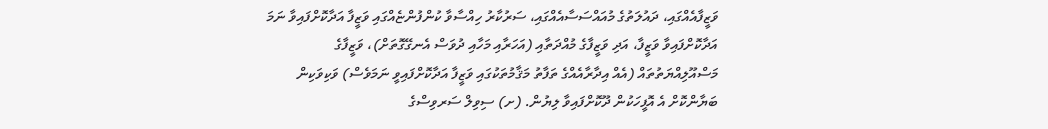ވަޒީފާއެއްގައި، ދައުލަތުގެ މުއައްސަސާއެއްގައި، ސަރުކާރު ހިއްސާވާ ކުންފުންޏެއްގައި ވަޒީފާ އަދާކޮށްފައިވާ ނަމަ އަދާކޮށްފައިވާ ވަޒީފާ، އަދި ވަޒީފާގެ މުއްދަތާއި (އަހަރާއި މަހާއި ދުވަސް އެނގޭގޮތަށް)، ވަޒީފާގެ މަސްއޫލިއްޔަތުތައް (އެއް އިދާރާއެއްގެ ތަފާތު މަޤާމުތަކުގައި ވަޒީފާ އަދާކޮށްފައިވީ ނަމަވެސް) ވަކިވަކިން ބަޔާންކޮށް އެ އޮފީހަކުން ދޫކޮށްފައިވާ ލިޔުން. (ށ) ސިވިލް ސަރވިސްގެ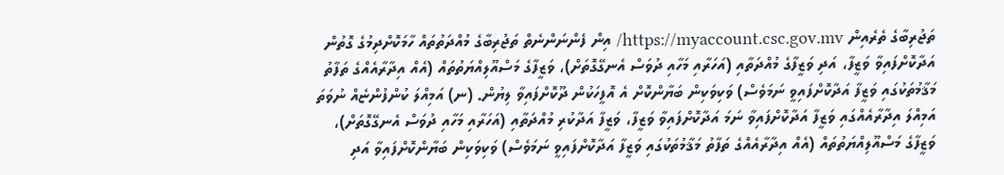ތަޖުރިބާގެ ތެރެއިން https://myaccount.csc.gov.mv/ އިން ފެންނަންނެތް ތަޖުރިބާގެ މުއްދަތުތައް ހާމަކޮށްދިމުގެ ގޮތުން އަދާކޮށްފައިވާ ވަޒީފާ، އަދި ވަޒީފާގެ މުއްދަތާއި (އަހަރާއި މަހާއި ދުވަސް އެނގޭގޮތަށް)، ވަޒީފާގެ މަސްއޫލިއްޔަތުތައް (އެއް އިދާރާއެއްގެ ތަފާތު މަޤާމުތަކުގައި ވަޒީފާ އަދާކޮށްފައިވީ ނަމަވެސް) ވަކިވަކިން ބަޔާންކޮށް އެ އޮފީހަކުން ދޫކޮށްފައިވާ ލިޔުން. (ނ) އަމިއްލަ ކުންފުންޏެއް ނުވަތަ އަމިއްލަ އިދާރާއެއްގައި ވަޒީފާ އަދާކޮށްފައިވާ ނަމަ އަދާކޮށްފައިވާ ވަޒީފާ، ވަޒީފާ އަދާކުރި މުއްދަތާއި (އަހަރާއި މަހާއި ދުވަސް އެނގޭގޮތަށް)، ވަޒީފާގެ މަސްއޫލިއްޔަތުތައް (އެއް އިދާރާއެއްގެ ތަފާތު މަޤާމުތަކުގައި ވަޒީފާ އަދާކޮށްފައިވީ ނަމަވެސް) ވަކިވަކިން ބަޔާންކޮށްފައިވާ އަދި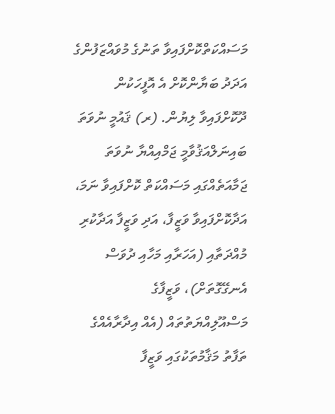މަސައްކަތްކޮށްފައިވާ ތަނުގެ މުވައްޒަފުންގެ އަދަދު ބަޔާންކޮށް އެ އޮފީހަކުން ދޫކޮށްފައިވާ ލިޔުން. (ރ) ޤައުމީ ނުވަތަ ބައިނަލްއަޤުވާމީ ޖަމްއިއްޔާ ނުވަތަ ޖަމާއަތެއްގައި މަސައްކަތް ކޮށްފައިވާ ނަމަ، އަދާކޮށްފައިވާ ވަޒީފާ، އަދި ވަޒީފާ އަދާކުރި މުއްދަތާއި (އަހަރާއި މަހާއި ދުވަސް އެނގޭގޮތަށް)، ވަޒީފާގެ މަސްއޫލިއްޔަތުތައް (އެއް އިދާރާއެއްގެ ތަފާތު މަޤާމުތަކުގައި ވަޒީފާ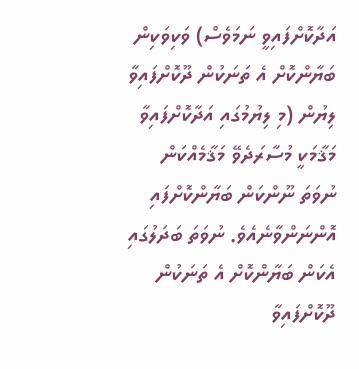އަދާކޮށްފައިވީ ނަމަވެސް) ވަކިވަކިން ބަޔާންކޮށް އެ ތަނަކުން ދޫކޮށްފައިވާ ލިޔުން (މި ލިޔުމުގައި އަދާކޮށްފައިވާ މަޤާމަކީ މުސާރަދެވޭ މަޤާމެއްކަން ނުވަތަ ނޫންކަން ބަޔާންކޮށްފައި އޮންނަންވާނެއެވެ. ނުވަތަ ބަދަލުގައި އެކަން ބަޔާންކޮށް އެ ތަނަކުން ދޫކޮށްފައިވާ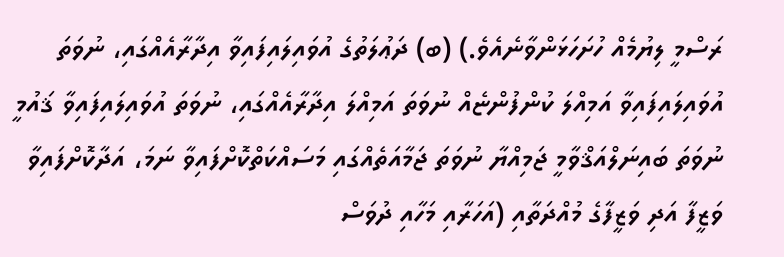ރަސްމީ ލިޔުމެއް ހުށަހަޅަންވާނެއެވެ.) (ބ) ދަޢުލަތުގެ އުވައިލައިފައިވާ އިދާރާއެއްގައި، ނުވަތަ އުވައިލައިފައިވާ އަމިއްލަ ކުންފުންޏެއް ނުވަތަ އަމިއްލަ އިދާރާއެއްގައި، ނުވަތަ އުވައިލައިފައިވާ ޤައުމީ ނުވަތަ ބައިނަލްއަޤްވާމީ ޖަމިއްޔާ ނުވަތަ ޖަމާއަތެއްގައި މަސައްކަތްކޮށްފައިވާ ނަމަ، އަދާކޮށްފައިވާ ވަޒީފާ އަދި ވަޒީފާގެ މުއްދަތާއި (އަހަރާއި މަހާއި ދުވަސް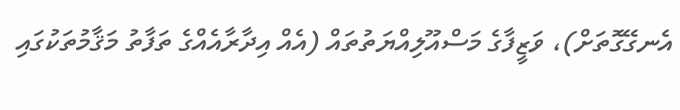އެނގޭގޮތަށް)، ވަޒީފާގެ މަސްއޫލިއްޔަތުތައް (އެއް އިދާރާއެއްގެ ތަފާތު މަޤާމުތަކުގައި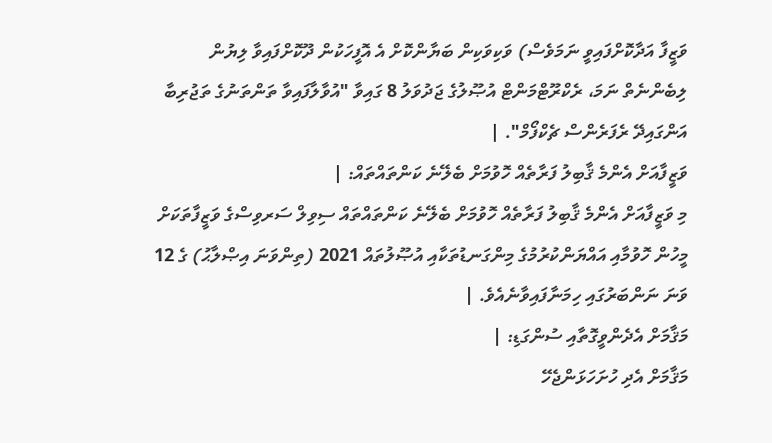ވަޒީފާ އަދާކޮށްފައިވީ ނަމަވެސް) ވަކިވަކިން ބަޔާންކޮށް އެ އޮފީހަކުން ދޫކޮށްފައިވާ ލިޔުން ލިބެންނެތް ނަމަ، ރެކްރޫޓްމަންޓް އުޞޫލުގެ ޖަދުވަލު 8 ގައިވާ "އުވާލާފައިވާ ތަންތަނުގެ ތަޖުރިބާ އަންގައިދޭ ރެފަރެންސް ޗެކްފޯމް". |
ވަޒީފާއަށް އެންމެ ޤާބިލު ފަރާތެއް ހޮވުމަށް ބެލޭނެ ކަންތައްތައް: |
މި ވަޒީފާއަށް އެންމެ ޤާބިލު ފަރާތެއް ހޮވުމަށް ބެލޭނެ ކަންތައްތައް ސިވިލް ސަރވިސްގެ ވަޒީފާތަކަށް މީހުން ހޮވުމާއި އައްޔަންކުރުމުގެ މިންގަނޑުތަކާއި އުޞޫލުތައް 2021 (ތިންވަނަ އިޞްލާޙު) ގެ 12 ވަނަ ނަންބަރުގައި ހިމަނާފައިވާނެއެވެ. |
މަޤާމަށް އެދެންވީގޮތާއި ސުންގަޑި: |
މަޤާމަށް އެދި ހުށަހަޅަންޖެހޭ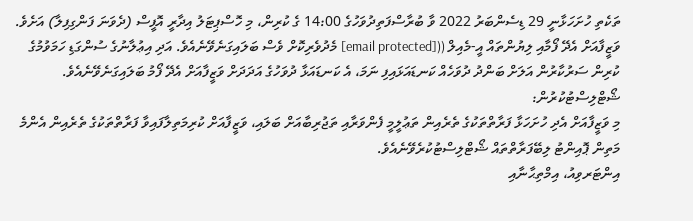ތަކެތި ހުށަހަޅާނީ 29 ޑިސެންބަރު 2022 ވާ ބުރާސްފަތިދުވަހުގެ 14:00 ގެ ކުރިން، މި ހޮސްޕިޓަލު އިދާރީ އޮފީސް (ދެވަނަ ފަންގިފިލާ) އަށެވެ. ވަޒީފާއަށް އެދޭ ފޯމާއި ލިޔުންތައް އީ-މެއިލް (([email protected] މެދުވެރިކޮށް ވެސް ބަލައިގަނެވޭނެއެވެ. އަދި އިޢުލާނުގެ ސުންގަޑި ހަމަވުމުގެ ކުރިން ސަރުކާރުން އަލަށް ބަންދު ދުވަހެއް ކަނޑައަޅައިފި ނަމަ، އެ ކަނޑައަޅާ ދުވަހުގެ އަދަދަށް ވަޒީފާއަށް އެދޭ ފޯމު ބަލައިގަނެވޭނެއެވެ.
ޝޯޓްލިސްޓުކުރުން:
މި ވަޒީފާއަށް އެދި ހުށަހަޅާ ފަރާތްތަކުގެ ތެރެއިން ތަޢުލީމީ ފެންވަރާއި ތަޖުރިބާއަށް ބަލައި، ވަޒީފާއަށް ކުރިމަތިލާފައިވާ ފަރާތްތަކުގެ ތެރެއިން އެންމެ މަތިން ޕޮއިންޓު ލިބޭފަރާތްތައް ޝޯޓްލިސްޓުކުރެވޭނެއެވެ.
އިންޓަރވިއު، އިމްތިޙާނާއި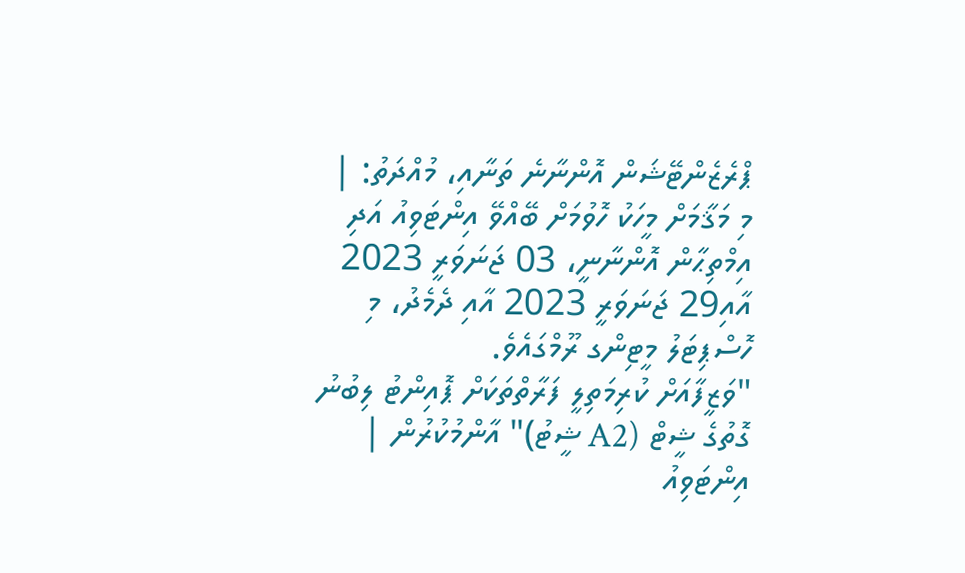ޕްރެޒެންޓޭޝަން އޮންނާނެ ތަނާއި، މުއްދަތު: |
މި މަޤާމަށް މީހަކު ހޮވުމަށް ބޭއްވޭ އިންޓަވިއު އަދި އިމްތިޙާން އޮންނާނީ، 03 ޖަނަވަރީ 2023 އާއި29 ޖަނަވަރީ 2023 އާއި ދެމެދު، މި ހޮސްޕިޓަލު މީޓިންގ ރޫމްގައެވެ.
"ވަޒީފާއަށް ކުރިމަތިލީ ފަރާތްތަކަށް ޕޮއިންޓު ލިބުނު ގޮތުގެ ޝީޓް (A2 ޝީޓު)" އާންމުކުރުން |
އިންޓަވިއު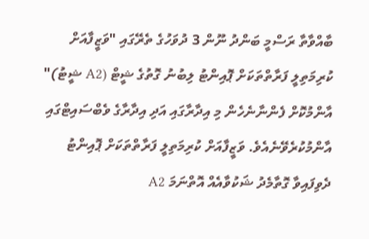ބާއްވާތާ ރަސްމީ ބަންދު ނޫން 3 ދުވަހުގެ ތެރޭގައި "ވަޒީފާއަށް ކުރިމަތިލީ ފަރާތްތަކަށް ޕޮއިންޓު ލިބުނު ގޮތުގެ ޝީޓް (A2 ޝީޓު)" އާންމުކޮށް ފެންނާނެހެން މި އިދާރާގައި އަދި އިދާރާގެ ވެބްސައިޓްގައި އާންމުކުރެވޭނެއެވެ. ވަޒީފާއަށް ކުރިމަތިލީ ފަރާތްތަކަށް ޕޮއިންޓު ދެވިފައިވާ ގޮތާމެދު ޝަކުވާއެއް އޮތްނަމަ A2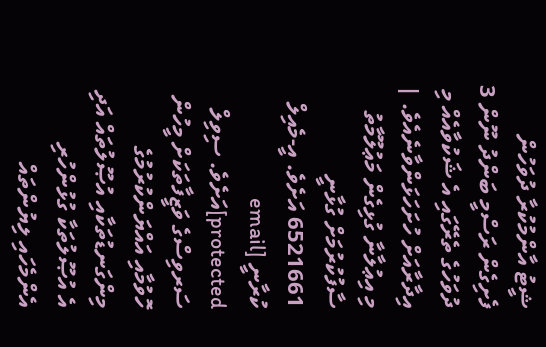ޝީޓު އާންމުކުރާ ދުވަހުން ފެށިގެން ރަސްމީ ބަންދު ނޫން 3 ދުވަހުގެ ތެރޭގައި އެ ޝަކުވާއެއް މި އިދާރާއަށް ހުށަހަޅަންވާނެއެވެ. |
މި އިޢުލާނާ ގުޅިގެން މަޢުލޫމާތު ސާފުކުރުމަށް ގުޅާނީ 6521661 އަށެވެ. އީ-މެއިލް ކުރާނީ [email protected]އަށެވެ. ސިވިލް ސަރވިސްގެ ވަޒީފާތަކަށް މީހުން ހޮވުމާއި އައްޔަންކުރުމުގެ މިންގަނޑުތަކާއި އުޞޫލުތައް އަދި އެ އުޞޫލުތަކާ ގުޅުންހުރި އެންމެހައި ލިޔުންތައް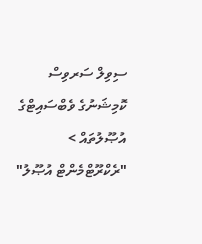ސިވިލް ސަރވިސް ކޮމިޝަނުގެ ވެބްސައިޓްގެ އުޞޫލުތައް > "ރެކްރޫޓްމެންޓް އުޞޫލު"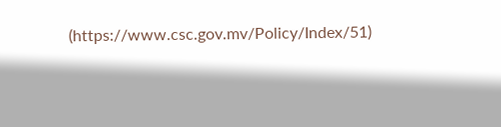(https://www.csc.gov.mv/Policy/Index/51)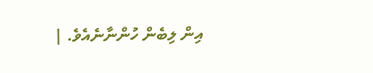އިން ލިބެން ހުންނާނެއެވެ. |